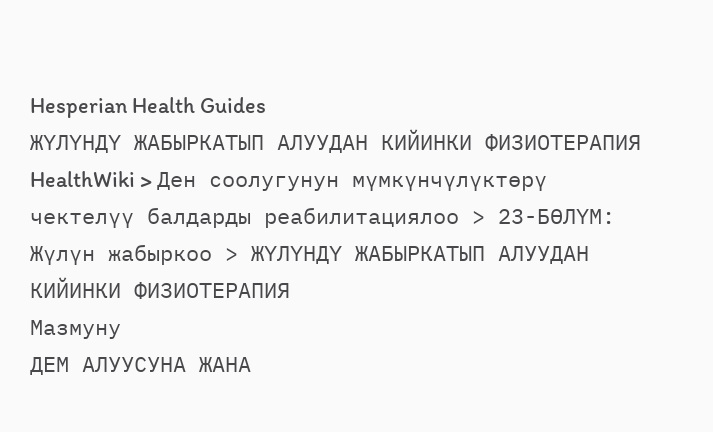Hesperian Health Guides
ЖҮЛҮНДҮ ЖАБЫРКАТЫП АЛУУДАН КИЙИНКИ ФИЗИОТЕРАПИЯ
HealthWiki > Ден соолугунун мүмкүнчүлүктөрү чектелүү балдарды реабилитациялоо > 23-БӨЛҮМ: Жүлүн жабыркоо > ЖҮЛҮНДҮ ЖАБЫРКАТЫП АЛУУДАН КИЙИНКИ ФИЗИОТЕРАПИЯ
Мазмуну
ДЕМ АЛУУСУНА ЖАНА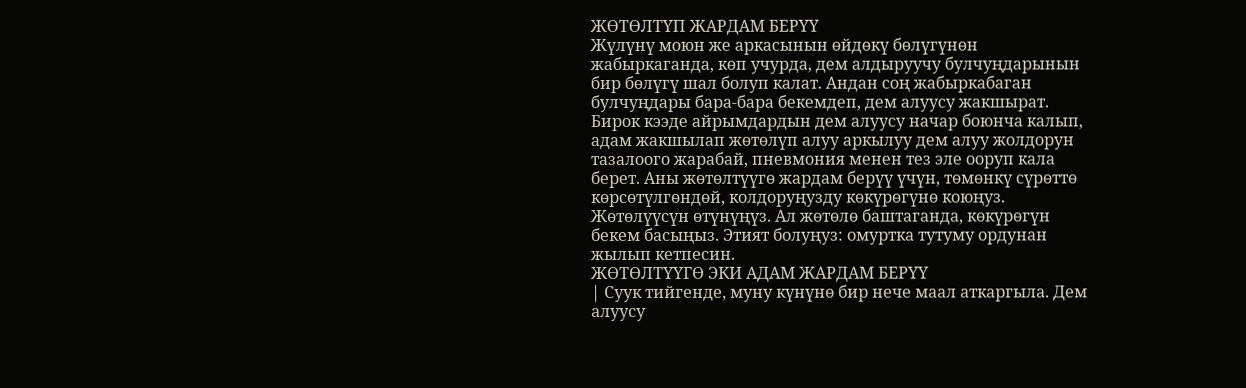ЖӨТӨЛТҮП ЖАРДАМ БЕРҮҮ
Жүлүнү моюн же аркасынын өйдөкү бөлүгүнөн жабыркаганда, көп учурда, дем алдыруучу булчуңдарынын бир бөлүгү шал болуп калат. Андан соң жабыркабаган булчуңдары бара-бара бекемдеп, дем алуусу жакшырат. Бирок кээде айрымдардын дем алуусу начар боюнча калып, адам жакшылап жөтөлүп алуу аркылуу дем алуу жолдорун тазалоого жарабай, пневмония менен тез эле ооруп кала берет. Аны жөтөлтүүгө жардам берүү үчүн, төмөнкү сүрөттө көрсөтүлгөндөй, колдоруңузду көкүрөгүнө коюңуз.
Жөтөлүүсүн өтүнүңүз. Ал жөтөлө баштаганда, көкүрөгүн бекем басыңыз. Этият болуңуз: омуртка тутуму ордунан жылып кетпесин.
ЖӨТӨЛТҮҮГӨ ЭКИ АДАМ ЖАРДАМ БЕРҮҮ
| Суук тийгенде, муну күнүнө бир нече маал аткаргыла. Дем алуусу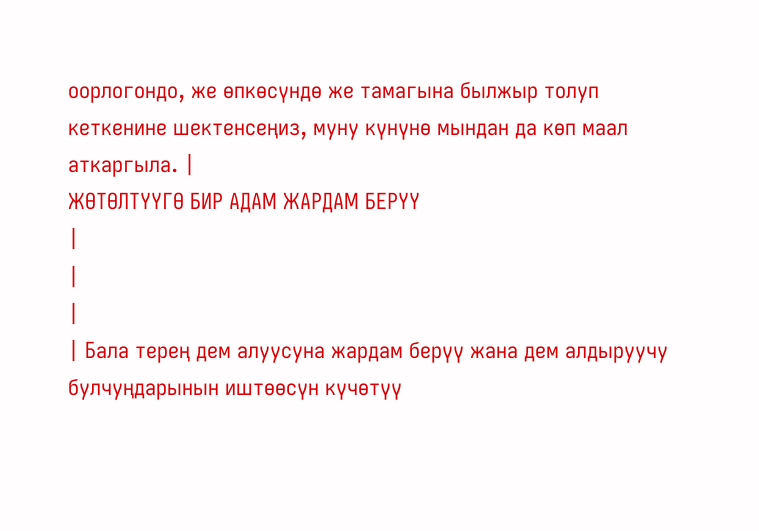оорлогондо, же өпкөсүндө же тамагына былжыр толуп кеткенине шектенсеңиз, муну күнүнө мындан да көп маал аткаргыла. |
ЖӨТӨЛТҮҮГӨ БИР АДАМ ЖАРДАМ БЕРҮҮ
|
|
|
| Бала терең дем алуусуна жардам берүү жана дем алдыруучу булчуңдарынын иштөөсүн күчөтүү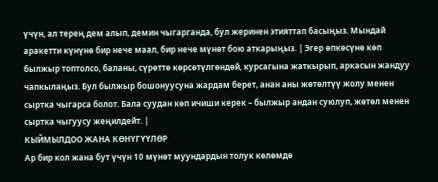үчүн, ал терең дем алып, демин чыгарганда, бул жеринен этияттап басыңыз. Мындай аракетти күнүнө бир нече маал, бир нече мүнөт бою аткарыңыз. | Эгер өпкөсүнө көп былжыр топтолсо, баланы, сүрөттө көрсөтүлгөндөй, курсагына жаткырып, аркасын жандуу чапкылаңыз. Бул былжыр бошонуусуна жардам берет, анан аны жөтөлтүү жолу менен сыртка чыгарса болот. Бала суудан көп ичиши керек – былжыр андан суюлуп, жөтөл менен сыртка чыгуусу жеңилдейт. |
КЫЙМЫЛДОО ЖАНА КӨНҮГҮҮЛӨР
Ар бир кол жана бут үчүн 10 мүнөт муундардын толук көлөмдө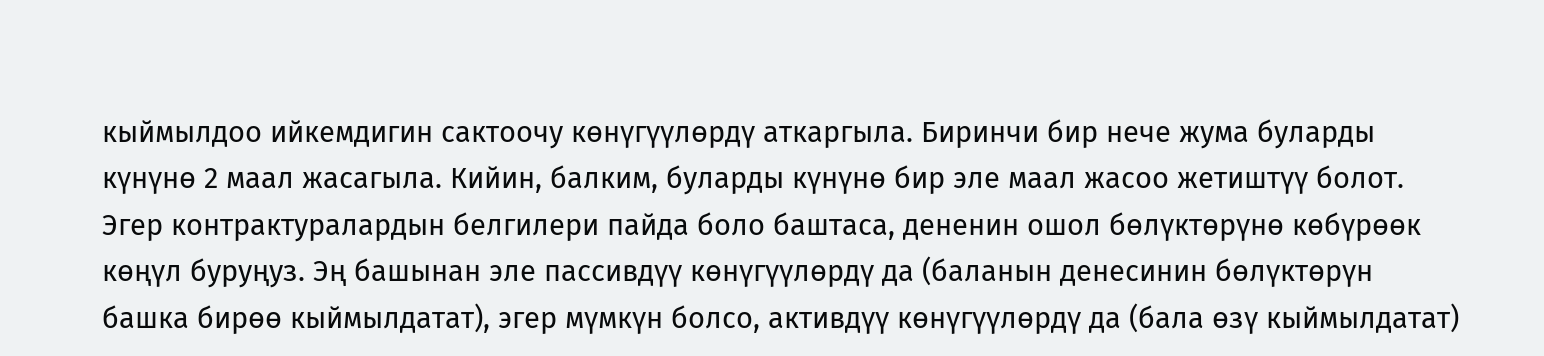кыймылдоо ийкемдигин сактоочу көнүгүүлөрдү аткаргыла. Биринчи бир нече жума буларды күнүнө 2 маал жасагыла. Кийин, балким, буларды күнүнө бир эле маал жасоо жетиштүү болот. Эгер контрактуралардын белгилери пайда боло баштаса, дененин ошол бөлүктөрүнө көбүрөөк көңүл буруңуз. Эң башынан эле пассивдүү көнүгүүлөрдү да (баланын денесинин бөлүктөрүн башка бирөө кыймылдатат), эгер мүмкүн болсо, активдүү көнүгүүлөрдү да (бала өзү кыймылдатат)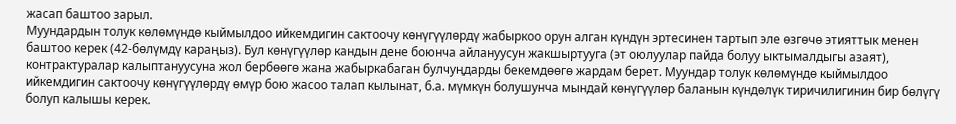жасап баштоо зарыл.
Муундардын толук көлөмүндө кыймылдоо ийкемдигин сактоочу көнүгүүлөрдү жабыркоо орун алган күндүн эртесинен тартып эле өзгөчө этияттык менен баштоо керек (42-бөлүмдү караңыз). Бул көнүгүүлөр кандын дене боюнча айлануусун жакшыртууга (эт оюлуулар пайда болуу ыктымалдыгы азаят), контрактуралар калыптануусуна жол бербөөгө жана жабыркабаган булчуңдарды бекемдөөгө жардам берет. Муундар толук көлөмүндө кыймылдоо ийкемдигин сактоочу көнүгүүлөрдү өмүр бою жасоо талап кылынат, б.а. мүмкүн болушунча мындай көнүгүүлөр баланын күндөлүк тиричилигинин бир бөлүгү болуп калышы керек.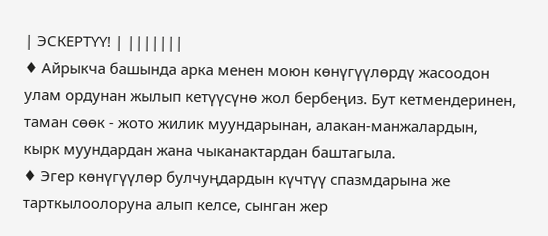| ЭСКЕРТҮҮ! | |||||||
♦ Айрыкча башында арка менен моюн көнүгүүлөрдү жасоодон улам ордунан жылып кетүүсүнө жол бербеңиз. Бут кетмендеринен, таман сөөк - жото жилик муундарынан, алакан-манжалардын, кырк муундардан жана чыканактардан баштагыла.
♦ Эгер көнүгүүлөр булчуңдардын күчтүү спазмдарына же тарткылоолоруна алып келсе, сынган жер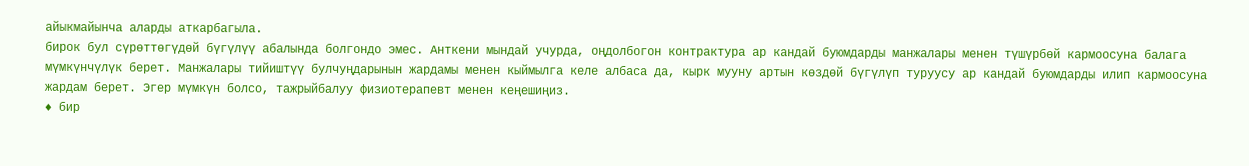айыкмайынча аларды аткарбагыла.
бирок бул сүрөттөгүдөй бүгүлүү абалында болгондо эмес. Анткени мындай учурда, оңдолбогон контрактура ар кандай буюмдарды манжалары менен түшүрбөй кармоосуна балага мүмкүнчүлүк берет. Манжалары тийиштүү булчуңдарынын жардамы менен кыймылга келе албаса да, кырк мууну артын көздөй бүгүлүп туруусу ар кандай буюмдарды илип кармоосуна жардам берет. Эгер мүмкүн болсо, тажрыйбалуу физиотерапевт менен кеңешиңиз.
♦ бир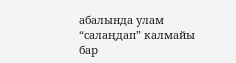абалында улам “салаңдап” калмайы бар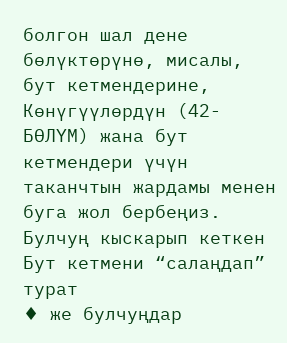болгон шал дене бөлүктөрүнө, мисалы, бут кетмендерине,
Көнүгүүлөрдүн (42-БӨЛҮМ) жана бут кетмендери үчүн таканчтын жардамы менен буга жол бербеңиз.
Булчуң кыскарып кеткен
Бут кетмени “салаңдап” турат
♦ же булчуңдар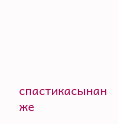спастикасынан же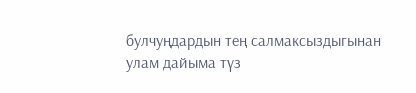булчуңдардын тең салмаксыздыгынан улам дайыма түз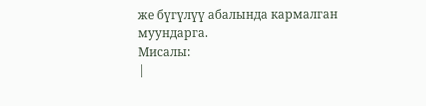же бүгүлүү абалында кармалган муундарга.
Мисалы:
|